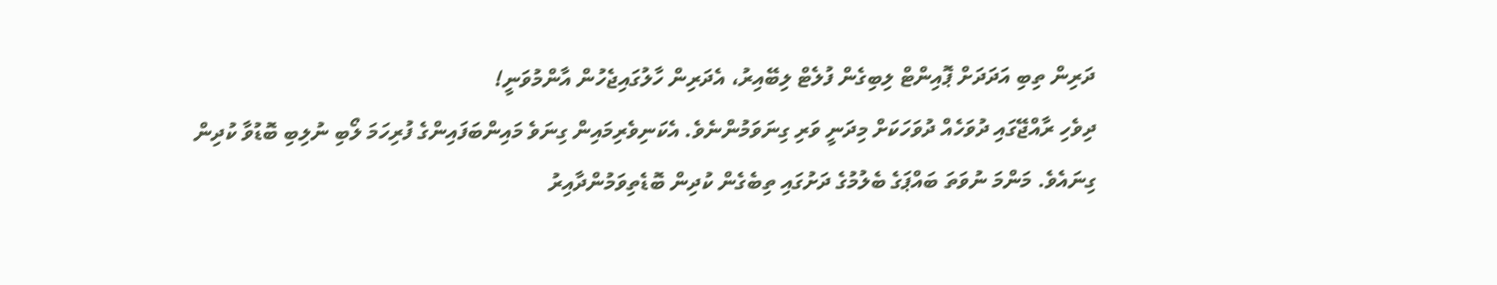ދަރިން ތިބި އަދަދަށް ޕޮއިންޓް ލިބިގެން ފުލެޓް ލިބޭއިރު، އެދަރިން ހާލުގައިޖެހުން އާންމުވަނީ!
ދިވެހި ރާއްޖޭގައި ދުވަހެއް ދުވަހަކަށް މިދަނީ ވަރި ގިނަވަމުންނެވެ. އެކަނިވެރިމައިން ގިނަވެ މައިންބަފައިންގެ ފުރިހަމަ ލޯބި ނުލިބި ބޮޑުވާ ކުދިން ގިނައެވެ. މަންމަ ނުވަތަ ބައްޕަގެ ބެލުމުގެ ދަށުގައި ތިބެގެން ކުދިން ބޮޑެތިވަމުންދާއިރު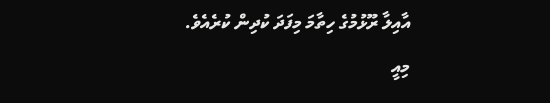އާއިލާ ރޫޅުމުގެ ހިތާމަ މިފަދަ ކުދިން ކުރެއެވެ.
މިއީ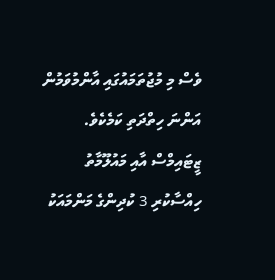ވެސް މި މުޖުތަމައުގައި އާންމުވަމުން އަންނަ ހިތްދަތި ކަމެކެވެ. ޒީޓައިމްސް އާއި މައުލޫމާތު ހިއްސާކުރި 3 ކުދިންގެ މަންމައަކު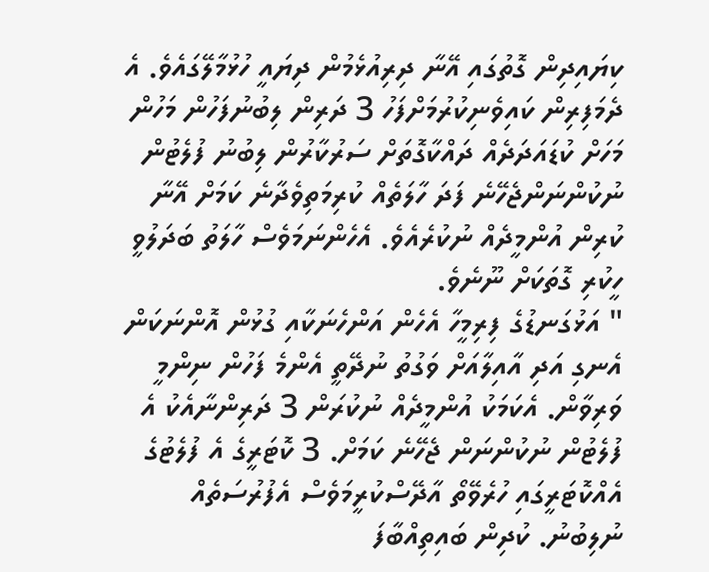ކިޔައިދިން ގޮތުގައި އޭނާ ދިރިއުޅެމުން ދިޔައީ ހުޅުމާލޭގައެވެ. އެ ދެމަފިރިން ކައިވެނިކުރުމަށްފަހު 3 ދަރިން ލިބުނުފަހުން މަހުން މަހަށް ކުޑައަދަދެއް ދައްކާގޮތަށް ސަރުކާރުން ލިބުނު ފުލެޓުން ނުކުންނަންޖެހޭނެ ފަދަ ހާލަތެއް ކުރިމަތިވެދާނެ ކަމަށް އޭނާ ކުރިން އުންމީދެއް ނުކުރެއެވެ. އެހެންނަމަވެސް ހާލަތު ބަދަލުވީ ހީކުރި ގޮތަކަށް ނޫނެވެ.
" އަޅުގަނޑުގެ ފިރިމީހާ އެހެން އަންހެނަކާއި ގުޅުން އޮންނަކަން އެނގި އަދި އާއިލާއަށް ވަގުތު ނުދޭތީ އެންމެ ފަހުން ނިންމީ ވަރިވާން. އެކަމަކު އުންމީދެއް ނުކުރަން 3 ދަރިންނާއެކު އެ ފުލެޓުން ނުކުންނަން ޖެހޭނެ ކަމަށް. 3 ކޮޓަރީގެ އެ ފުލެޓުގެ އެއްކޮޓަރީގައި ހުރެވޭތޯ އާދޭސްކުރީމަވެސް އެފުރުސަތެއް ނުލިބުނު. ކުދިން ބައިތިއްބާފަ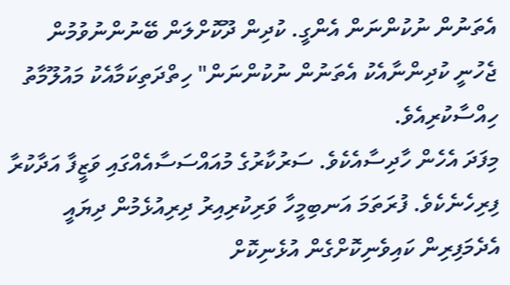އެތަނުން ނުކުންނަން އެންގީ. ކުދިން ދޫކޮށްލަން ބޭނުންނުވުމުން ޖެހުނީ ކުދިންނާއެކު އެތަނުން ނުކުންނަން" ހިތްދަތިކަމާއެކު މައުލޫމާތު ހިއްސާކުރިއެވެ.
މިފަދަ އެހެން ހާދިސާއެކެވެ. ސަރުކާރުގެ މުއައްސަސާއެއްގައި ވަޒީފާ އަދާކުރާ ފިރިހެނެކެވެ. ފުރަތަމަ އަނބިމީހާ ވަރިކުރިއިރު ދިރިއުޅެމުން ދިޔައީ އެދެމަފިރިން ކައިވެނިކޮށްގެން އުޅެނިކޮށް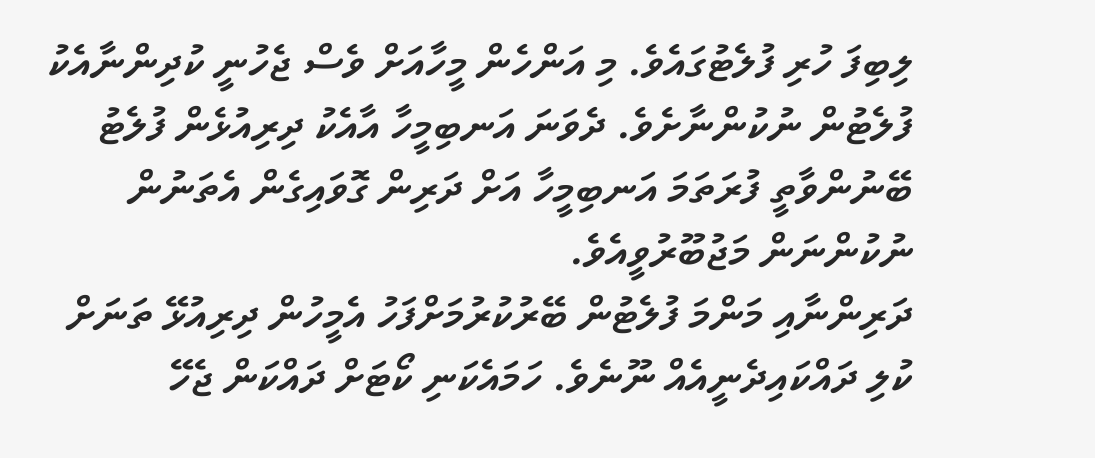ލިބިފަ ހުރި ފުލެޓުގައެވެ. މި އަންހެން މީހާއަށް ވެސް ޖެހުނީ ކުދިންނާއެކު ފުލެޓުން ނުކުންނާށެވެ. ދެވަނަ އަނބިމީހާ އާއެކު ދިރިއުޅެން ފުލެޓު ބޭނުންވާތީ ފުރަތަމަ އަނބިމީހާ އަށް ދަރިން ގޮވައިގެން އެތަނުން ނުކުންނަން މަޖުބޫރުވީއެވެ.
ދަރިންނާއި މަންމަ ފުލެޓުން ބޭރުކުރުމަށްފަހު އެމީހުން ދިރިއުޅޭ ތަނަށް ކުލި ދައްކައިދެނީއެއް ނޫނެވެ. ހަމައެކަނި ކޯޓަށް ދައްކަން ޖެހޭ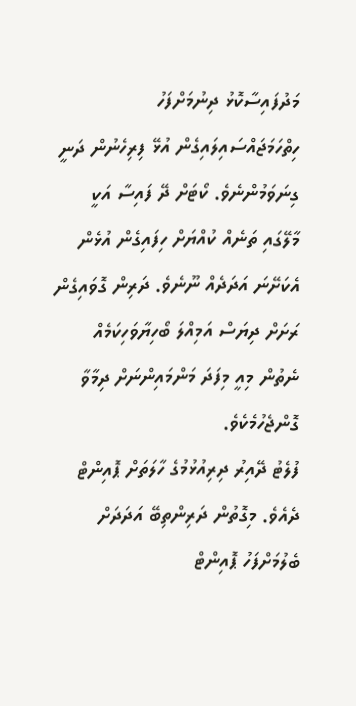މަދުފައިސާކޮޅު ދިނުމަށްފަހު ހިތްހަމަޖައްސައިލައިގެން އުޅޭ ފިރިހެނުން ދަނީ ގިނަވަމުންނެވެ. ކޯޓަށް ދޭ ފައިސާ އަކީ މާލޭގައި ތަނެއް ކުއްޔަށް ހިފައިގެން އުޅެން އެކަށޭނަ އަދަދެއް ނޫނެވެ. ދަރިން ގޮވައިގެން ރަށަށް ދިޔަސް އަމިއްލަ ބޯހިޔާވަހިކަމެއް ނެތުން މިއީ މިފަދަ މަންމައިންނަށް ދިމާވާ ގޮންޖެހުމެކެވެ.
ފުލެޓު ދޭއިރު ދިރިއުޅުމުގެ ހާލަތަށް ޕޮއިންޓް ދެއެވެ. މިގޮތުން ދަރިންތިބޭ އަދަދަށް ބެލުމަށްފަހު ޕޮއިންޓް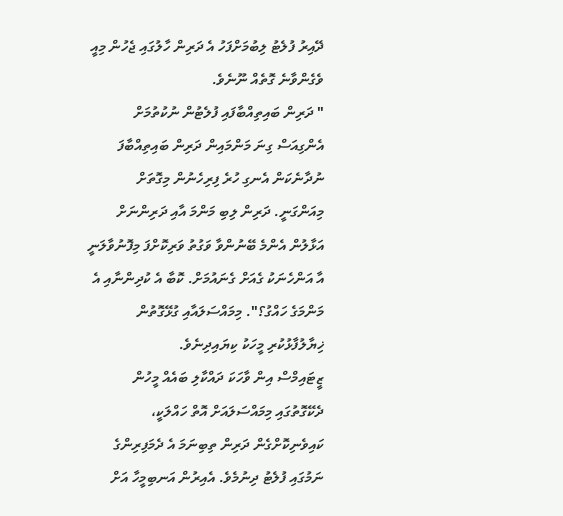ދޭއިރު ފުލެޓު ލިބުމަށްފަހު އެ ދަރިން ހާލުގައި ޖެހުން މިއީ ވެގެންވާނެ ގޮތެއް ނޫނެވެ.
" ދަރިން ބައިތިއްބާފައި ފުލެޓުން ނުކުތުމަށް އެންގިއަސް ގިނަ މަންމައިން ދަރިން ބައިތިއްބާފަ ނުދާނެކަން އެނގި ހުރެ ފިރިހެނުން މިގޮތަށް މިއަންގަނީ. ދަރިން ލިބި މަންމަ އާއި ދަރިންނަށް އަޅާލުން އެންމެ ބޭނުންވާ ވަގުތު ވަރިކޮށްފަ މިފޮނުވާލަނީ އާ އަންހެނަކު ގެއަށް ގެނައުމަށް. ކޮބާ އެ ކުދިންނާއި އެ މަންމަގެ ހައްގު؟". މިމައްސަލައާއި ގުޅޭގޮތުން ޚިޔާލުފާޅުކުރި މީހަކު ކިޔައިދިނެވެ.
ޒީޓައިމްސް އިން ވާހަކަ ދައްކާލި ބައެއް މީހުން ދެކޭގޮތުގައި މިމައްސަލައަށް އޮތް ހައްލަކީ، ކައިވެނިކޮށްގެން ދަރިން ތިބިނަމަ އެ ދެމަފިރިންގެ ނަމުގައި ފުލެޓު ދިނުމެވެ. އެއިރުން އަނބިމީހާ އަށް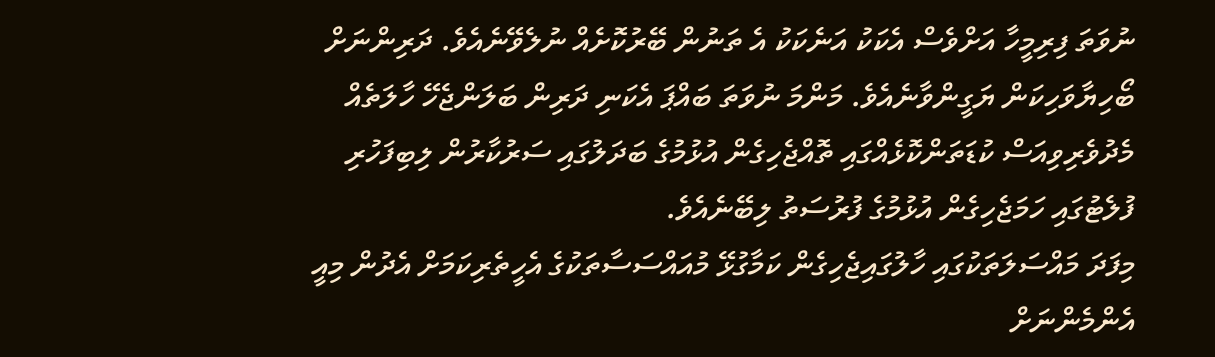ނުވަތަ ފިރިމީހާ އަށްވެސް އެކަކު އަނެކަކު އެ ތަނުން ބޭރުކޮށެއް ނުލެވޭނެއެވެ. ދަރިންނަށް ބޯހިޔާވަހިކަން ޔަގީންވާނެއެވެ. މަންމަ ނުވަތަ ބައްޕަ އެކަނި ދަރިން ބަލަންޖެހޭ ހާލަތެއް މެދުވެރިވިއަސް ކުޑަތަންކޮޅެއްގައި ތޮއްޖެހިގެން އުޅުމުގެ ބަދަލުގައި ސަރުކާރުން ލިބިފަހުރި ފުލެޓުގައި ހަމަޖެހިގެން އުޅުމުގެ ފުރުސަތު ލިބޭނެއެވެ.
މިފަދަ މައްސަލަތަކުގައި ހާލުގައިޖެހިގެން ކަމާގުޅޭ މުއައްސަސާތަކުގެ އެހީތެރިކަމަށް އެދުން މިއީ އެންމެންނަށް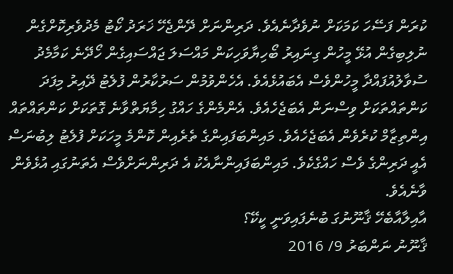ކުރަން ފަސޭހަ ކަމަކަށް ނުވެދާނެއެވެ. ދަރިންނަށް ދޭންޖެހޭ ޚަރަދު ކޯޓު މެދުވެރިކޮށްގެން ނުލިބިގެން އުޅޭ މީހުން ގިނައިރު ބޯހިޔާވަހިކަން މައްސަލަ ޖައްސައިގެން ހޯދޭނެ ކަމާމެދު ސުވާލުއުފައްދާ މީހުންވެސް އެބައުޅެއެވެ. އެހެންވުމުން ސަރުކާރުން ފުލެޓު ދޭއިރު މިފަދަ ކަންތައްތަކަށް ވިސްނަން އެބަޖެހެއެވެ. އެންމެންގެ ހައްގު ހިމާޔަތްވާނެ ގޮތަކަށް ކަންތައްތައް އިންތިޒާމް ކުރެވެން އެބަޖެހެއެވެ. މައިންބަފައިންގެ ތެރެއިން ކޮންމެ މީހަކަށް ފުލެޓު ލިބުނަސް އެއީ ދަރިންގެ ވެސް ހައްގެކެވެ. މައިންބަފައިންނާއެކު އެ ދަރިންނަށްވެސް އެތަނުގައި އުޅެވެން ވާނެއެވެ.
އާއިލާއާބެހޭ ޤާނޫނުގަ ބުނެފައިވަނީ ކީކޭ؟
ޤާނޫނު ނަންބަރު 9/ 2016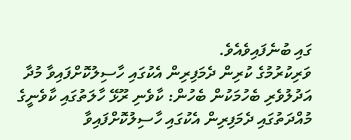ގައި ބުނެފައިވެއެވެ.
ވަރިކުރުމުގެ ކުރިން ދެމަފިރިން އެކުގައި ހާސިލުކޮށްފައިވާ މުދާ އަދުލުވެރި ބެހުމަކުން ބެހުން: ކާވެނި ރޫޅޭ ހާލަތުގައި ކާވެނީގެ މުއްދަތުގައި ދެމަފިރިން އެކުގައި ހާސިލުކޮށްފައިވާ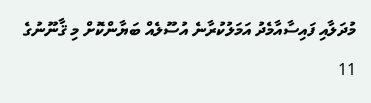މުދަލާއި ފައިސާއާމެދު އަމަލުކުރާނެ އުސޫލެއް ބަޔާންކޮށް މި ޤާނޫނުގެ 11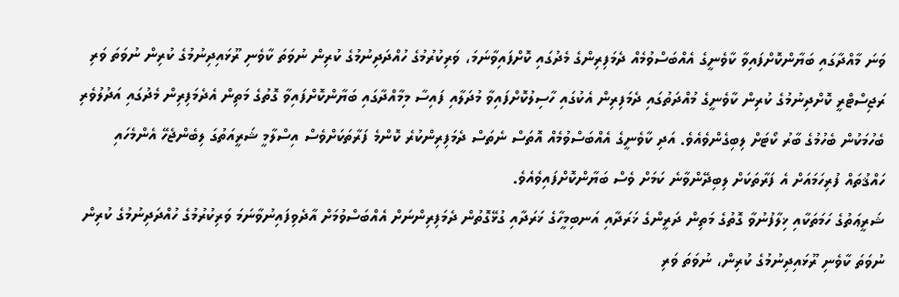ވަނަ މާއްދާގައި ބަޔާންކޮށްފައިވާ ކާވެނީގެ އެއްބަސްވުމެއް ދެމަފިރިންގެ މެދުގައި ކޮށްފައިވާނަމަ، ވަރިކުރުމުގެ ހުއްދަދިނުމުގެ ކުރިން ނުވަތަ ކާވެނި ރޫޅައިދިނުމުގެ ކުރިން ނުވަތަ ވަރި ރަޖިސްޓްރީ ކޮށްދިނުމުގެ ކުރިން ކާވެނީގެ މުއްދަތުގައި ދެމަފިރިން އެކުގައި ހާސިލުކޮށްފައިވާ މުދަލާއި ފައިސާ މިމާއްދާގައި ބަޔާންކޮށްފައިވާ ގޮތުގެ މަތިން އެދެމަފިރިން މެދުގައި އަދުލުވެރި ބެހުމަކުން ބެހުމުގެ ބާރު ކޯޓަށް ލިބިގެންވެއެވެ. އަދި ކާވެނީގެ އެއްބަސްވުމެއް އޮތަސް ނެތަސް ދެމަފިރިންކުރެ ކޮންމެ ފަރާތަކަށްވެސް އިސްލާމީ ޝަރީއަތުގަ ލިބެންޖެހޭ އެންމެހައި ހައްޤުތައް ފުރިހަމައަށް އެ ފަރާތަކަށް ލިބިދޭންވާނެ ކަމަށް ވެސް ބަޔާންކޮށްފައިވެއެވެ.
ޝަރީޢަތުގެ ހަމަތަކާއި ޚިލާފުނުވާ ގޮތުގެ މަތިން ދަރީންގެ ޚަރަދާއި އަނބިމީހާގެ ޚަރަދާއި ގުޅޭގޮތުން ދެމަފިރިންނަށް އެއްބަސްވުމަށް އާދެވިފައިނުވާނަމަ ވަރިކުރުމުގެ ހުއްދަދިނުމުގެ ކުރިން ނުވަތަ ކާވެނި ރޫޅައިދިނުމުގެ ކުރިން، ނުވަތަ ވަރި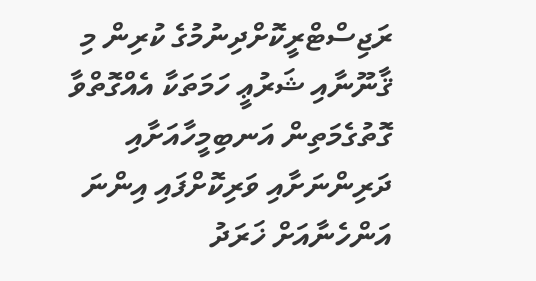ރަޖިސްޓްރީކޮށްދިނުމުގެ ކުރިން މި ޤާނޫނާއި ޝަރުޢީ ހަމަތަކާ އެއްގޮތްވާ ގޮތުގެމަތިން އަނބިމީހާއަށާއި ދަރިންނަށާއި ވަރިކޮށްފައި އިންނަ އަންހެނާއަށް ޚަރަދު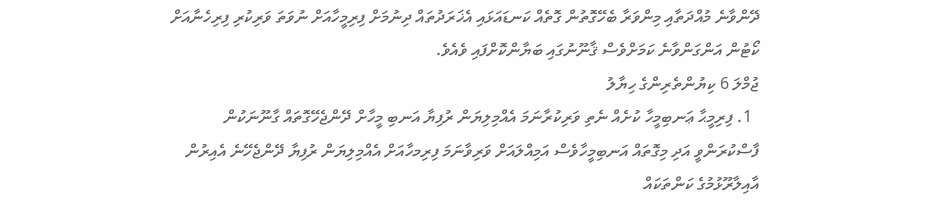ދޭންވާނެ މުއްދަތާއި މިންވަރާ ބެހޭގޮތުން ގޮތެއް ކަނޑައަޅައި އެޚަރަދުތައް ދިނުމަށް ފިރިމީހާއަށް ނުވަތަ ވަރިކުރި ފިރިހެނާއަށް ކޯޓުން އަންގަންވާނެ ކަމަށްވެސް ޤާނޫނުގައި ބަޔާންކޮށްފައި ވެއެވެ.
ޖުމްލަ 6 ކިޔުންތެރިންގެ ހިޔާލު
  1. ފިރިމީޙާ ޢަނބިމީހާ ކުށެއް ނެތި ވަރިކުރާނަމަ އެއްމިލިޔަން ރުފިޔާ އަނބި މީހާށް ދޭންޖެހޭގޮތައް ގާނޫނަކުން ފާސްކުރަންވީ އަދި މިގޮތައް އަނބިމީހާވެސް އަމިއްލައަށް ވަރިވާނަމަ ފިރިމހާއަށް އެއްމިލިޔަން ރުފިޔާ ދޭންޖެހޭނެ އެއިރުން އާއިލާރޫޅުމުގެ ކަންތަކައް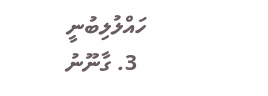ހައްލުލިބުނީ
  3. ގާނޫނު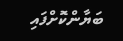ބަޔާންކޮށްފައި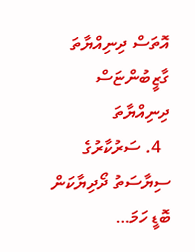އޮތަސް ދިނިއްޔާތަ ގާޒީބުންޏަސް ދިނިއްޔާތަ
  4. ސަރުކާރުގެ ސިޔާސަތު ދޯދިޔާކަން ބޮޑީ ހަމަ…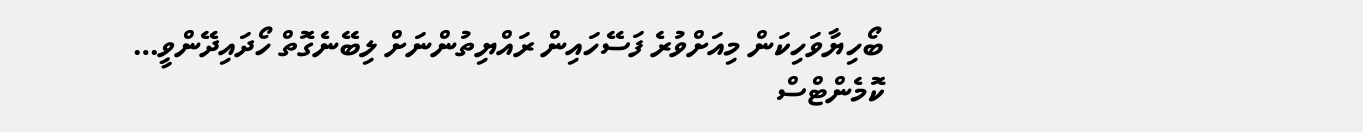ބޯހިޔާވަހިކަން މިއަށްވުރެ ފަސޭހައިން ރައްޔިތުންނަށް ލިބޭނެގޮތް ހޯދައިދޭންވީ…
ކޮމެންޓްސް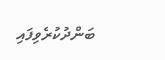ބަންދުކުރެވިފައި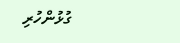ގުޅުންހުރި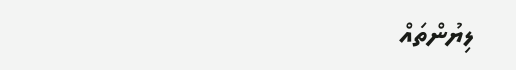ލިޔުންތައް